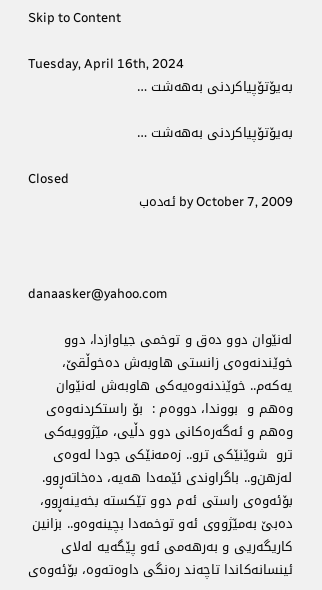Skip to Content

Tuesday, April 16th, 2024
به‌یۆتۆپیاكردنی به‌هه‌شت …

به‌یۆتۆپیاكردنی به‌هه‌شت …

Closed
by October 7, 2009 ئەدەب



danaasker@yahoo.com

له‌نێوان دوو ده‌ق ‌و توخمی جیاوازدا، دوو خوێندنه‌وه‌ی زانستی هاوبه‌ش ده‌خوڵقێ‌، یه‌كه‌م.. خوێندنه‌وه‌یه‌كی هاوبه‌ش له‌نێوان وه‌هم ‌و  بووندا، دووه‌م :  بۆ راستكردنه‌وه‌ی وه‌هم ‌و ئه‌گه‌ره‌كانی دوو دڵیی، مێژوویه‌كی ترو  شوێنێكی ترو.. زه‌مه‌نێكی جودا له‌وه‌ی له‌زهن‌و.. باگراوندی ئێمه‌دا هه‌یه‌، ده‌خاته‌ڕوو.
بۆئه‌وه‌ی راستی ئه‌م دوو تێكسته‌ بخه‌ینه‌ڕوو، ده‌بێ‌ به‌مێژووی ئه‌و توخمه‌دا بچینه‌وه‌و.. بزانین كاریگه‌ریی ‌و به‌رهه‌می ئه‌و پێگه‌یه‌ له‌لای ئینسانه‌كاندا تاچه‌ند ره‌نگی داوه‌ته‌وه‌، بۆئه‌وه‌ی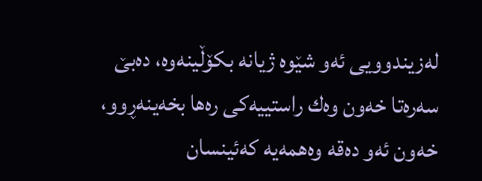له‌زیندوویی ئه‌و شێوه‌ ژیانه‌ بكۆڵینه‌وه‌، ده‌بێ‌ سه‌ره‌تا خه‌ون وه‌ك راستییه‌كی ره‌ها بخه‌ینه‌ڕوو، خه‌ون ئه‌و ده‌قه‌ وه‌همه‌یه‌ كه‌ئینسان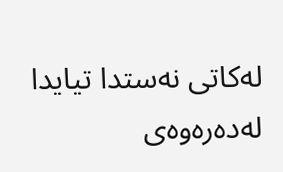له‌كاتی نه‌ستدا تیایدا له‌ده‌ره‌وه‌ی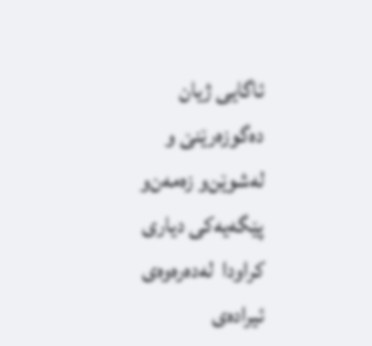ئاگایی ژیان ده‌گوزه‌رێنێ‌ ‌و له‌شوێن‌و زه‌مه‌ن‌و پێگه‌یه‌كی دیاری كراودا  له‌ده‌ره‌وه‌ی ئیراده‌ی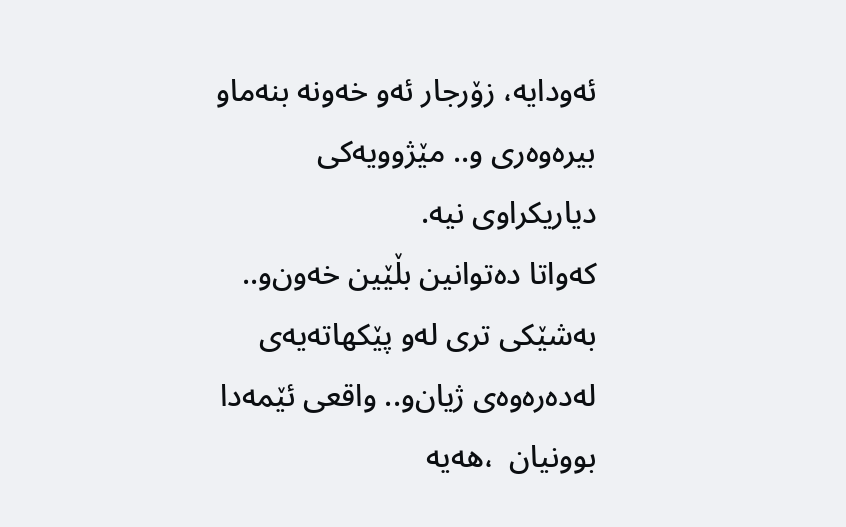ئه‌ودایه‌، زۆرجار ئه‌و خه‌ونه‌ بنه‌ماو بیره‌وه‌ری و.. مێژوویه‌كی دیاریكراوی نیه‌.
كه‌واتا ده‌توانین بڵێین خه‌ون‌و.. به‌شێكی تری له‌و پێكهاته‌یه‌ی  له‌ده‌ره‌وه‌ی ژیان‌و.. واقعی ئێمه‌دا بوونیان  ،هه‌یه‌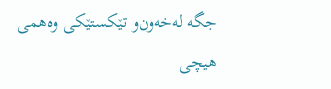جگه‌ له‌خه‌ون‌و تێكستێكی وه‌همی هیچی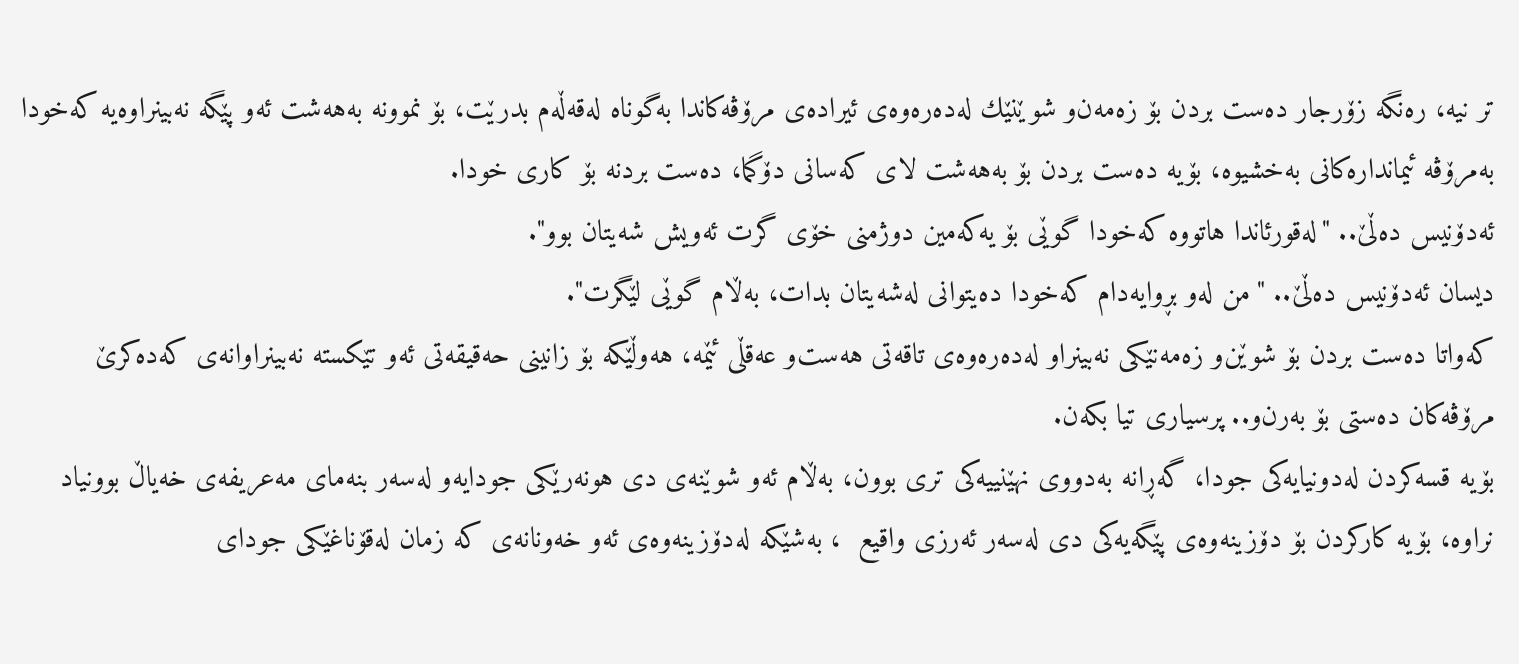تر نیه‌، ره‌نگه‌ زۆرجار ده‌ست بردن بۆ زه‌مه‌ن‌و شوێنێك له‌ده‌ره‌وه‌ی ئیراده‌ی مرۆڤه‌كاندا به‌گوناه له‌قه‌ڵه‌م بدرێت، بۆ نموونه‌ به‌هه‌شت ئه‌و پێگه‌ نه‌بینراوه‌یه‌ كه‌خودا به‌مرۆڤه‌ ئیمانداره‌كانی به‌خشیوه‌، بۆیه‌ ده‌ست بردن بۆ به‌هه‌شت لای كه‌سانی دۆگما، ده‌ست بردنه‌ بۆ كاری خودا.
ئه‌دۆنیس ده‌ڵێ‌.. "له‌قورئاندا هاتووه‌ كه‌خودا گوێی بۆ یه‌كه‌مین دوژمنی خۆی گرت ئه‌ویش شه‌یتان بوو".
دیسان ئه‌دۆنیس ده‌ڵێ‌.. "من له‌و بڕوایه‌دام كه‌خودا ده‌یتوانی له‌شه‌یتان بدات، به‌ڵام گوێی لێگرت".
كه‌واتا ده‌ست بردن بۆ شوێن‌و زه‌مه‌نێكی نه‌بینراو له‌ده‌ره‌وه‌ی تاقه‌تی هه‌ست‌و عه‌قڵی ئێمه‌، هه‌وڵێكه‌ بۆ زانینی حه‌قیقه‌تی ئه‌و تێكسته‌ نه‌بینراوانه‌ی كه‌ده‌كرێ‌ مرۆڤه‌كان ده‌ستی بۆ به‌رن‌و.. پرسیاری تیا بكه‌ن.
بۆیه‌ قسه‌كردن له‌دونیایه‌كی جودا، گه‌ڕانه‌ به‌دووی نهێنییه‌كی تری بوون، به‌ڵام ئه‌و شوێنه‌ی دی هونه‌رێكی جودایه‌و له‌سه‌ر بنه‌مای مه‌عریفه‌ی خه‌یاڵ بوونیاد نراوه‌، بۆیه‌ كاركردن بۆ دۆزینه‌وه‌ی پێگه‌یه‌كی دی له‌سه‌ر ئه‌رزی واقیع  ، به‌شێكه‌ له‌دۆزینه‌وه‌ی ئه‌و خه‌ونانه‌ی كه‌ زمان له‌قۆناغێكی جودای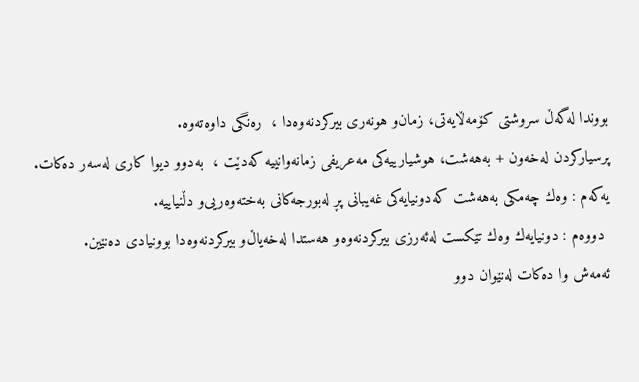بووندا له‌گه‌ڵ سروشتی كۆمه‌ڵایه‌تی، زمان‌و هونه‌ری بیركردنه‌وه‌دا ،  ره‌نگی داوه‌ته‌وه‌.
پرسیاركردن له‌خه‌ون + به‌هه‌شت، هوشیارییه‌كی مه‌عریفی زمانه‌وانییه‌ كه‌دێت ،  به‌دوو دیوا كاری له‌سه‌ر ده‌كات.
یه‌كه‌م : وه‌ك چه‌مكی به‌هه‌شت كه‌دونیایه‌كی غه‌یبانی پڕ له‌بورجه‌كانی به‌خته‌وه‌ریی‌و دڵنیاییه‌.
 دووه‌م : دونیایه‌ك وه‌ك تێكست له‌ئه‌رزی بیركردنه‌وه‌و هه‌ستدا له‌خه‌یاڵ‌و بیركردنه‌وه‌دا بوونیادی ده‌نێین.
ئه‌مه‌ش وا ده‌كات له‌نێوان دوو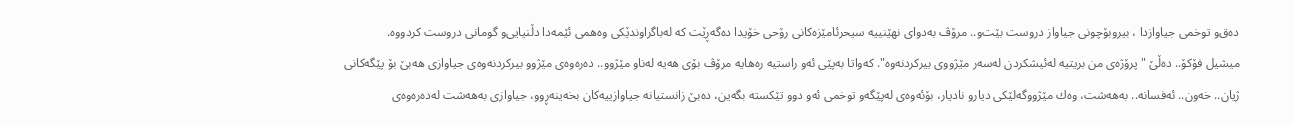ده‌ق‌و توخمی جیاوازدا ، بیروبۆچونی جیاواز دروست بێت‌و.. مرۆڤ به‌دوای نهێنییه‌ سیحرئامێزه‌كانی رۆحی خۆیدا ده‌گه‌ڕێت كه‌ له‌باگراوندێكی وه‌همی ئێمه‌دا دڵنیایی‌و گومانی دروست كردووه‌.
میشیل فۆكۆ.. ده‌ڵێ‌ "پرۆژه‌ی من بریتیه‌ له‌ئیشكردن له‌سه‌ر مێژووی بیركردنه‌وه‌". كه‌واتا به‌پێی ئه‌و راستیه‌ ره‌هایه‌ مرۆڤ بۆی هه‌یه‌ له‌ناو مێژوو.. ده‌ره‌وه‌ی مێژوو بیركردنه‌وه‌ی جیاوازی هه‌بێ‌ بۆ پێگه‌كانی ژیان.. خه‌ون.. ئه‌فسانه‌.. به‌هه‌شت، وه‌ك مێژووگه‌لێكی دیارو نادیار، بۆئه‌وه‌ی له‌پێگه‌و توخمی ئه‌و دوو تێكسته‌ بگه‌ین، ده‌بێ‌ زانستیانه‌ جیاوازییه‌كان بخه‌ینه‌ڕوو، جیاوازی به‌هه‌شت له‌ده‌ره‌وه‌ی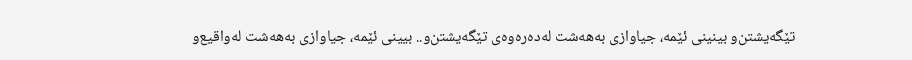تێگه‌یشتن‌و بینینی ئێمه‌، جیاوازی به‌هه‌شت له‌ده‌ره‌وه‌ی تێگه‌یشتن‌و.. بیینی ئێمه‌، جیاوازی به‌هه‌شت له‌واقیع‌و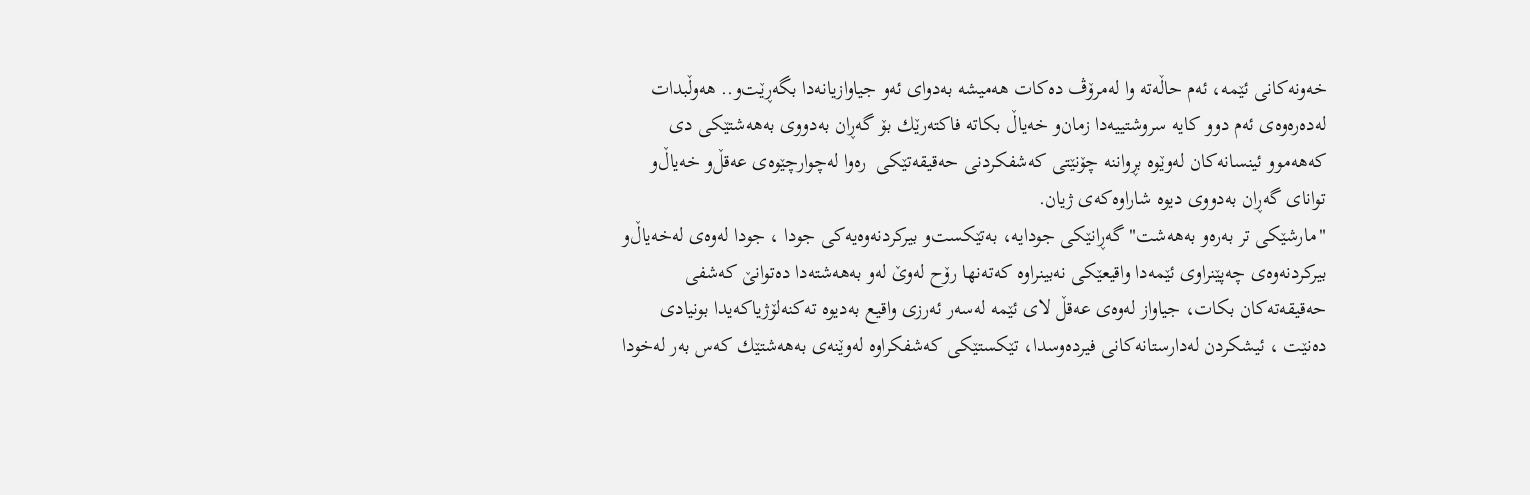خه‌ونه‌كانی ئێمه‌، ئه‌م حاڵه‌ته‌ وا له‌مرۆڤ ده‌كات هه‌میشه‌ به‌دوای ئه‌و جیاوازیانه‌دا بگه‌ڕێت‌و.. هه‌وڵبدات له‌ده‌ره‌وه‌ی ئه‌م دوو كایه‌ سروشتییه‌دا زمان‌و خه‌یاڵ بكاته‌ فاكته‌رێك بۆ گه‌ڕان به‌دووی به‌هه‌شتێكی دی كه‌هه‌موو ئینسانه‌كان له‌وێوه‌ بڕواننه‌ چۆنێتی كه‌شفكردنی حه‌قیقه‌تێكی  ره‌وا له‌چوارچێوه‌ی عه‌قڵ‌و خه‌یاڵ‌و توانای گه‌ڕان به‌دووی دیوه‌ شاراوه‌كه‌ی ژیان.
"مارشێكی تر به‌ره‌و به‌هه‌شت" گه‌ڕانێكی جودایه‌، به‌تێكست‌و بیركردنه‌وه‌یه‌كی جودا ، جودا له‌وه‌ی له‌خه‌یاڵ‌و بیركردنه‌وه‌ی چه‌پێنراوی ئێمه‌دا واقیعێكی نه‌بینراوه‌ كه‌ته‌نها رۆح له‌وێ‌ له‌و به‌هه‌شته‌دا ده‌توانێ‌ كه‌شفی حه‌قیقه‌ته‌كان بكات، جیاواز له‌وه‌ی عه‌قڵ لای ئێمه‌ له‌سه‌ر ئه‌رزی واقیع به‌دیوه‌ ته‌كنه‌لۆژیاكه‌یدا بونیادی ده‌نێت ، ئیشكردن له‌دارستانه‌كانی فیرده‌وسدا، تێكستێكی كه‌شفكراوه‌ له‌وێنه‌ی به‌هه‌شتێك كه‌س به‌ر له‌خودا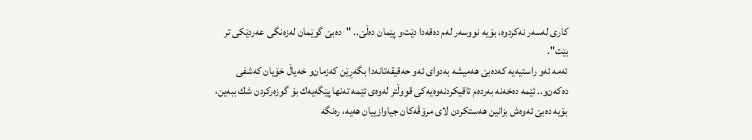كاری له‌سه‌ر نه‌كردوه‌، بۆیه‌ نووسه‌ر له‌م ده‌قه‌دا دێت‌و پێمان ده‌ڵێ‌.. "ده‌بێ‌ گوێمان له‌زه‌نگی عه‌ردێكی تر بێت".
ئه‌مه‌ ئه‌و راستیه‌یه‌ كه‌ده‌بێ‌ هه‌میشه‌ به‌دوای ئه‌و حه‌قیقه‌تانه‌دا بگه‌ڕێن كه‌زمان‌و خه‌یاڵ خۆیان كه‌شفی ده‌كه‌ن‌و.. ئێمه‌ ده‌خه‌نه‌ به‌رده‌م تاقیكردنه‌وه‌یه‌كی قووڵتر له‌وه‌ی ئێمه‌ ته‌نها پێگه‌یه‌ك بۆ گوزه‌ركردن شك ببه‌ین، بۆیه‌ ده‌بێ‌ ئه‌وه‌ش بزانین هه‌ستكردن لای مرۆڤه‌كان جیاوازییان هه‌یه‌، ره‌نگه‌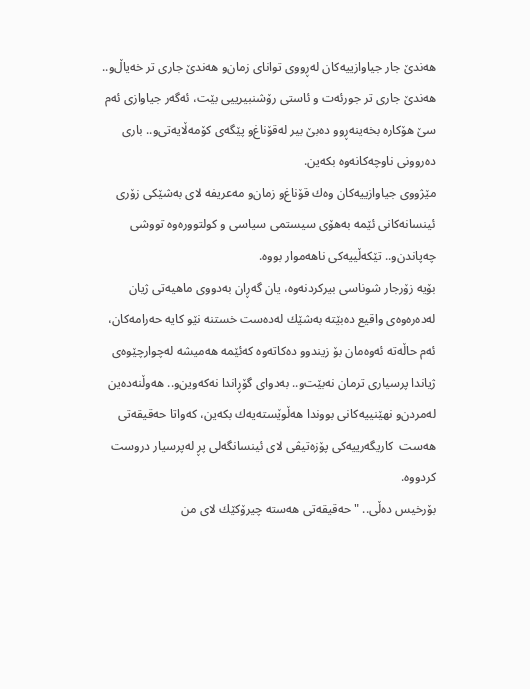هه‌ندێ‌ جار جیاوازییه‌كان له‌ڕووی توانای زمان‌و هه‌ندێ‌ جاری تر خه‌یاڵ‌و.. هه‌ندێ‌ جاری تر جورئه‌ت و ئاستی رۆشنبیرییی بێت، ئه‌گه‌ر جیاوازی ئه‌م سێ‌ هۆكاره‌ بخه‌ینه‌ڕوو ده‌بێ‌ بیر له‌قۆناغ‌و پێگه‌ی كۆمه‌ڵایه‌تی‌و.. باری ده‌روونی ناوچه‌كانه‌وه‌ بكه‌ین.
مێژووی جیاوازییه‌كان وه‌ك قۆناغ‌و زمان‌و مه‌عریفه‌ لای به‌شێكی زۆری ئینسانه‌كانی ئێمه‌ به‌هۆی سیستمی سیاسی ‌و كولتووره‌وه‌ تووشی چه‌پاندن‌و.. تێكه‌ڵییه‌كی ناهه‌موار بووه‌.
بۆیه‌ زۆرجار شوناسی بیركردنه‌وه‌، یان گه‌ڕان به‌دووی ماهیه‌تی ژیان له‌ده‌ره‌وه‌ی واقیع ده‌بێته‌ به‌شێك له‌ده‌ست خستنه‌ نێو كایه‌ حه‌رامه‌كان، ئه‌م حاڵه‌ته‌ ئه‌وه‌مان بۆ زیندوو ده‌كاته‌وه‌ كه‌ئێمه‌ هه‌میشه‌ له‌چوارچێوه‌ی ژیاندا پرسیاری ترمان نه‌بێت‌و.. به‌دوای گۆڕاندا نه‌كه‌وین‌و.. هه‌وڵنه‌ده‌ین له‌مردن‌و نهێنییه‌كانی بووندا هه‌ڵوێسته‌یه‌ك بكه‌ین، كه‌واتا حه‌قیقه‌تی هه‌ست  كاریگه‌رییه‌كی پۆزه‌تیڤی لای ئینسانگه‌لی پڕ له‌پرسیار دروست كردووه‌.
بۆرخیس ده‌ڵی.. "حه‌قیقه‌تی هه‌سته‌ چیرۆكێك لای من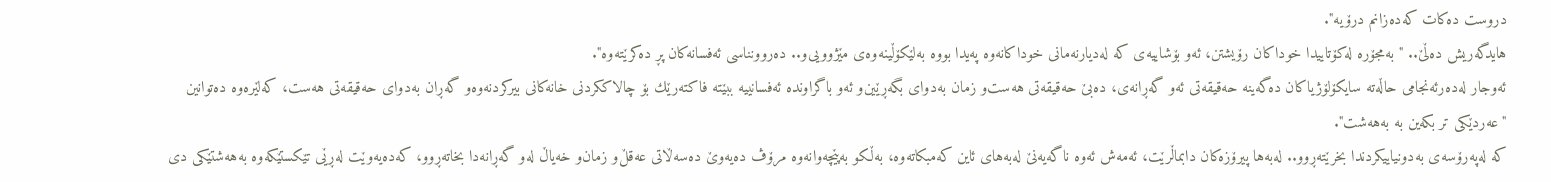دروست ده‌كات كه‌ده‌زانم درۆیه‌".
هایدگه‌ریش ده‌ڵێ‌.. "به‌مجۆره‌ له‌كۆتاییدا خوداكان رۆیشتن، ئه‌و بۆشاییه‌ی كه‌ له‌دیارنه‌مانی خوداكانه‌وه‌ په‌یدا بووه‌ به‌لێكۆڵینه‌وه‌ی مێژوویی‌و.. ده‌روونناسی ئه‌فسانه‌كان پڕ ده‌كرێته‌وه‌".
ئه‌وجار له‌ده‌رئه‌نجامی حاڵه‌ته‌ سایكۆلۆژیاكان ده‌گه‌ینه‌ حه‌قیقه‌تی ئه‌و گه‌ڕانه‌ی، ده‌بێ‌ حه‌قیقه‌تی هه‌ست‌و زمان به‌دوای بگه‌ڕێین‌و ئه‌و باگراونده‌ ئه‌فسانییه‌ ببێته‌ فاكته‌رێك بۆ چالاككردنی خانه‌كانی بیركردنه‌وه‌و گه‌ڕان به‌دوای حه‌قیقه‌تی هه‌ست، كه‌لێره‌وه‌ ده‌توانین "عه‌ردێكی تر بكه‌ین به‌ به‌هه‌شت".
كه‌ له‌په‌رۆسه‌ی به‌دونیاییكردندا بخرێته‌ڕوو.. له‌به‌ها پیرۆزه‌كان دابماڵرێت، ئه‌مه‌ش ئه‌وه‌ ناگه‌یه‌نێ‌ له‌به‌های ئاین كه‌مبكاته‌وه‌، به‌ڵكو به‌پێچه‌وانه‌وه‌ مرۆڤ ده‌یه‌وێ‌ ده‌سه‌ڵاتی عه‌قڵ‌و زمان‌و خه‌یاڵ له‌و گه‌ڕانه‌دا بخاته‌ڕوو، كه‌ده‌یه‌وێت له‌ڕێی تێكستێكه‌وه‌ به‌هه‌شتێكی دی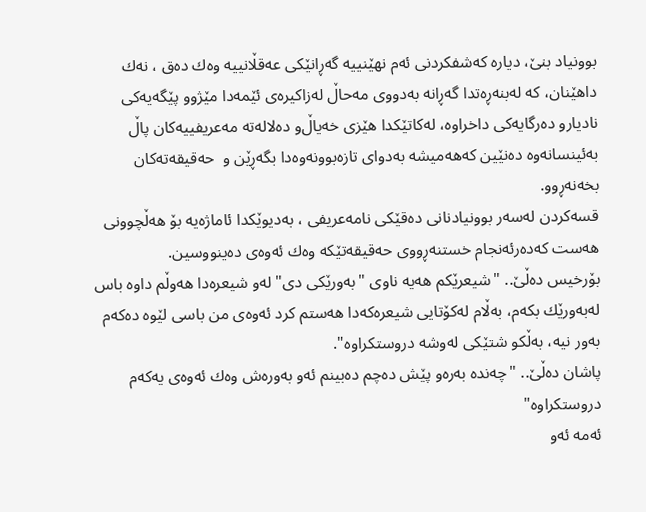بوونیاد بنێ‌، دیاره‌ كه‌شفكردنی ئه‌م نهێنییه‌ گه‌ڕانێكی عه‌قڵانییه‌ وه‌ك ده‌ق ، نه‌ك داهێنان، كه‌ له‌بنه‌ڕه‌تدا گه‌ڕانه‌ به‌دووی مه‌حاڵ له‌زاكیره‌ی ئێمه‌دا مێژوو پێگه‌یه‌كی نادیارو ده‌رگایه‌كی داخراوه‌، له‌كاتێكدا هێزی خه‌یاڵ‌و ده‌لاله‌ته‌ مه‌عریفییه‌كان پاڵ به‌ئینسانه‌وه‌ ده‌نێین كه‌هه‌میشه‌ به‌دوای تازه‌بوونه‌وه‌دا بگه‌ڕێن و  حه‌قیقه‌ته‌كان بخه‌نه‌ڕوو.
قسه‌كردن له‌سه‌ر بوونیادنانی ده‌قێكی نامه‌عریفی ، به‌دیوێكدا ئاماژه‌یه‌ بۆ هه‌ڵچوونی هه‌ست كه‌ده‌رئه‌نجام خستنه‌ڕووی حه‌قیقه‌تێكه‌ وه‌ك ئه‌وه‌ی ده‌ینووسین.
بۆرخیس ده‌ڵێ‌.. "شیعرێكم هه‌یه‌ ناوی "به‌ورێكی دی" له‌و شیعره‌دا هه‌وڵم داوه‌ باس له‌به‌ورێك بكه‌م، به‌ڵام له‌كۆتایی شیعره‌كه‌دا هه‌ستم كرد ئه‌وه‌ی من باسی لێوه‌ ده‌كه‌م به‌ور نیه‌، به‌ڵكو شتێكی له‌وشه‌ دروستكراوه‌".
پاشان ده‌ڵێ‌.. "چه‌نده‌ به‌ره‌و پێش ده‌چم ده‌بینم ئه‌و به‌وره‌ش وه‌ك ئه‌وه‌ی یه‌كه‌م دروستكراوه‌"
ئه‌مه‌ ئه‌و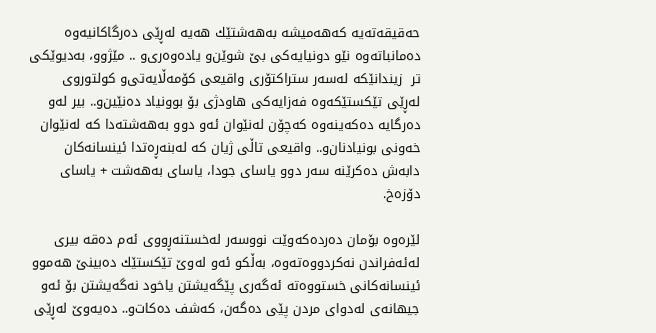حه‌قیقه‌ته‌یه‌ كه‌هه‌میشه‌ به‌هه‌شتێك هه‌یه‌ له‌ڕێی ده‌رگاكانیه‌وه‌ ده‌مانباته‌وه‌ نێو دونیایه‌كی بێ‌ شوێن‌و یاده‌وه‌ری‌و .. مێژوو، به‌دیوێكی تر  زیندانێكه‌ له‌سه‌ر ستراكتۆری واقیعی كۆمه‌ڵایه‌تی‌و كولتوروی له‌ڕێی تێكستێكه‌وه‌ فه‌زایه‌كی هاودژی بۆ بوونیاد ده‌نێین‌و.. بیر له‌و ده‌رگایه‌ ده‌كه‌ینه‌وه‌ كه‌چۆن له‌نێوان ئه‌و دوو به‌هه‌شته‌دا كه‌ له‌نێوان خه‌ونی بونیادنان‌و.. واقیعی تاڵی ژیان كه‌ له‌بنه‌ڕه‌تدا ئینسانه‌كان دابه‌ش ده‌كرێنه‌ سه‌ر دوو یاسای جودا، یاسای به‌هه‌شت + یاسای دۆزه‌خ.

لێره‌وه‌ بۆمان ده‌رده‌كه‌وێت نووسه‌ر له‌خستنه‌ڕووی ئه‌م ده‌قه‌ بیری له‌ئه‌فراندن نه‌كردووه‌ته‌وه‌، به‌ڵكو ئه‌و له‌وێ‌ تێكستێك ده‌بینێ‌ هه‌موو ئینسانه‌كانی خستووه‌ته‌ ئه‌گه‌ری پێگه‌یشتن یاخود نه‌گه‌یشتن بۆ ئه‌و جیهانه‌ی له‌دوای مردن پێی ده‌گه‌ن، كه‌شف ده‌كات‌و.. ده‌یه‌وێ‌ له‌ڕێی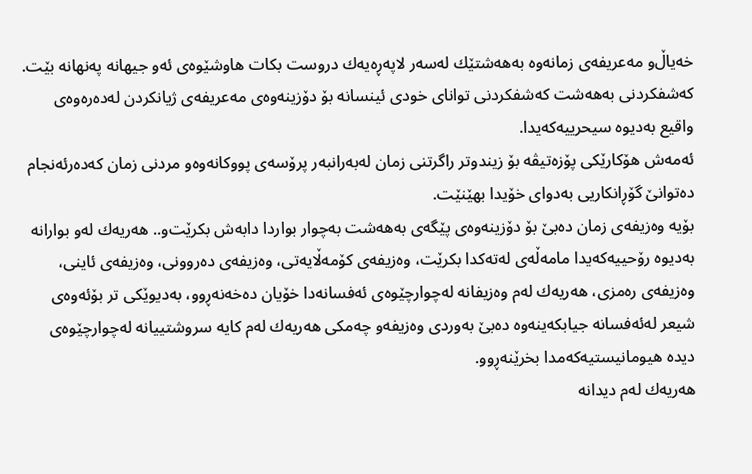خه‌یاڵ‌و مه‌عریفه‌ی زمانه‌وه‌ به‌هه‌شتێك له‌سه‌ر لاپه‌ڕه‌یه‌ك دروست بكات هاوشێوه‌ی ئه‌و جیهانه‌ په‌نهانه‌ بێت.
كه‌شفكردنی به‌هه‌شت كه‌شفكردنی توانای خودی ئینسانه‌ بۆ دۆزینه‌وه‌ی مه‌عریفه‌ی ژیانكردن له‌ده‌ره‌وه‌ی واقیع به‌دیوه‌ سیحرییه‌كه‌یدا.
ئه‌مه‌ش هۆكارێكی پۆزه‌تیڤه‌ بۆ زیندوتر راگرتنی زمان له‌به‌رانبه‌ر پرۆسه‌ی پووكانه‌وه‌و مردنی زمان كه‌ده‌رئه‌نجام ده‌توانێ‌ گۆڕانكاریی به‌دوای خۆیدا بهێنێت.
بۆیه‌ وه‌زیفه‌ی زمان ده‌بێ‌ بۆ دۆزینه‌وه‌ی پێگه‌ی به‌هه‌شت به‌چوار بواردا دابه‌ش بكرێت‌و.. هه‌ریه‌ك له‌و بوارانه‌ به‌دیوه‌ رۆحییه‌كه‌یدا مامه‌ڵه‌ی له‌ته‌كدا بكرێت، وه‌زیفه‌ی كۆمه‌ڵایه‌تی، وه‌زیفه‌ی ده‌روونی، وه‌زیفه‌ی ئاینی، وه‌زیفه‌ی ره‌مزی، هه‌ریه‌ك له‌م وه‌زیفانه‌ له‌چوارچێوه‌ی ئه‌فسانه‌دا خۆیان ده‌خه‌نه‌ڕوو، به‌دیوێكی تر بۆئه‌وه‌ی شیعر له‌ئه‌فسانه‌ جیابكه‌ینه‌وه‌ ده‌بێ‌ به‌وردی وه‌زیفه‌و چه‌مكی هه‌ریه‌ك له‌م كایه‌ سروشتییانه‌ له‌چوارچێوه‌ی دیده‌ هیومانیستیه‌كه‌مدا بخرێنه‌ڕوو.
هه‌ریه‌ك له‌م دیدانه‌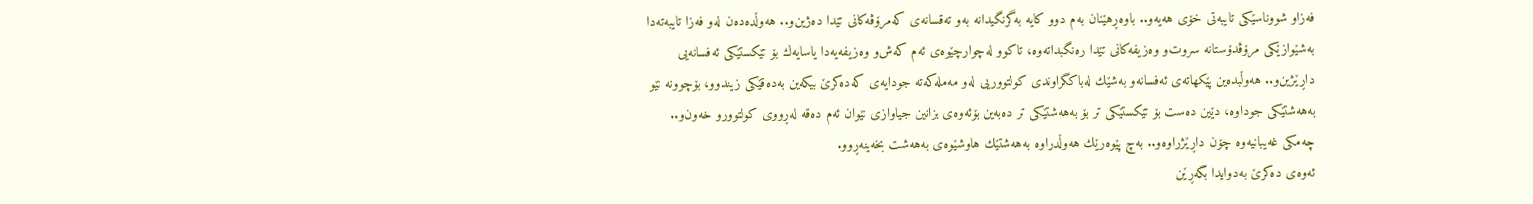فه‌زاو شووناسێكی تایبه‌تی خۆی هه‌یه‌و.. باوه‌ڕهێنان به‌م دوو كایه‌ به‌گرنگیدانه‌ به‌و ته‌قسانه‌ی كه‌مرۆڤه‌كانی تێدا ده‌ژین‌و.. هه‌وڵده‌ده‌ن له‌و فه‌زا تایبه‌ته‌دا به‌شێوازێكی مرۆڤدۆستانه‌ سروت‌و وه‌زیفه‌كانی تێدا ره‌نگبداته‌وه‌، تاكوو له‌چوارچێوه‌ی ئه‌م كه‌ش‌و وه‌زیفه‌یه‌دا یاسایه‌ك بۆ تێكستێكی ئه‌فسانه‌یی داڕێژین‌و.. هه‌وڵبده‌ین پێكهاته‌ی ئه‌فسانه‌و به‌شێك له‌باكگراوندی كولتووریی له‌و مه‌مله‌كه‌ته‌ جودایه‌ی كه‌ده‌كرێ‌ بیكه‌ین به‌ده‌قێكی زیندوو، بۆچوونه‌ نێو به‌هه‌شتێكی جوداوه‌، دێین ده‌ست بۆ تێكستێكی تر بۆ به‌هه‌شتێكی تر ده‌به‌ین بۆئه‌وه‌ی بزانین جیاوازی نێوان ئه‌م ده‌قه‌ له‌ڕووی كولتوورو خه‌ون‌و.. چه‌مكی غه‌یبانیه‌وه‌ چۆن داڕێژراوه‌و.. به‌چ پێوه‌رێك هه‌وڵدراوه‌ به‌هه‌شتێك هاوشێوه‌ی به‌هه‌شت بخه‌ینه‌ڕوو.
ئه‌وه‌ی ده‌كرێ‌ به‌دوایدا بگه‌ڕێن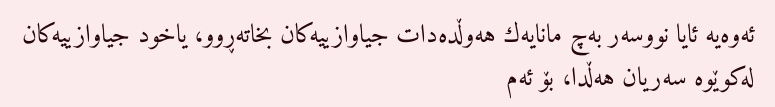ئه‌وه‌یه‌ ئایا نووسه‌ر به‌چ مانایه‌ك هه‌وڵده‌دات جیاوازییه‌كان بخاته‌ڕوو، یاخود جیاوازییه‌كان له‌كوێوه‌ سه‌ریان هه‌ڵدا، بۆ ئه‌م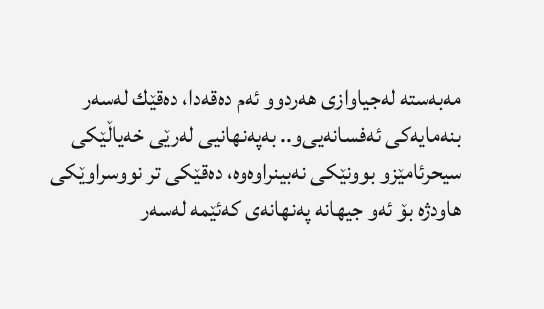مه‌به‌سته‌ له‌جیاوازی هه‌ردوو ئه‌م ده‌قه‌دا، ده‌قێك له‌سه‌ر بنه‌مایه‌كی ئه‌فسانه‌یی‌و.. به‌په‌نهانیی له‌رێی خه‌یاڵێكی سیحرئامێزو بوونێكی نه‌بینراوه‌وه‌، ده‌قێكی تر نووسراوێكی هاودژه‌ بۆ ئه‌و جیهانه‌ په‌نهانه‌ی كه‌ئێمه‌ له‌سه‌ر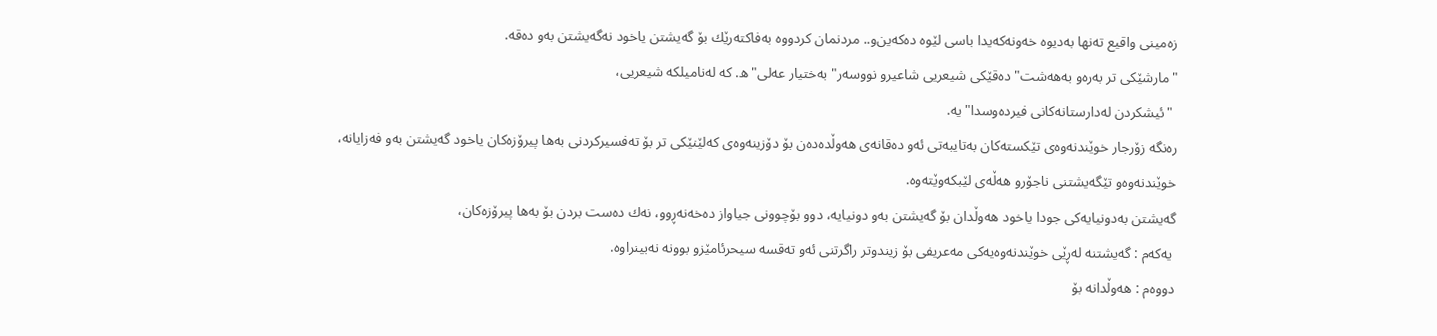زه‌مینی واقیع ته‌نها به‌دیوه‌ خه‌ونه‌كه‌یدا باسی لێوه‌ ده‌كه‌ین‌و.. مردنمان كردووه‌ به‌فاكته‌رێك بۆ گه‌یشتن یاخود نه‌گه‌یشتن به‌و ده‌قه‌.
"مارشێكی تر به‌ره‌و به‌هه‌شت" ده‌قێكی شیعریی شاعیرو نووسه‌ر" به‌ختیار عه‌لی"ه‌. كه‌ له‌نامیلكه‌ شیعریی،
 "ئیشكردن له‌دارستانه‌كانی فیرده‌وسدا"یه‌.
ره‌نگه‌ زۆرجار خوێندنه‌وه‌ی تێكسته‌كان به‌تایبه‌تی ئه‌و ده‌قانه‌ی هه‌وڵده‌ده‌ن بۆ دۆزینه‌وه‌ی كه‌لێنێكی تر بۆ ته‌فسیركردنی به‌ها پیرۆزه‌كان یاخود گه‌یشتن به‌و فه‌زایانه‌، خوێندنه‌وه‌و تێگه‌یشتنی ناجۆرو هه‌ڵه‌ی لێبكه‌وێته‌وه‌.
گه‌یشتن به‌دونیایه‌كی جودا یاخود هه‌وڵدان بۆ گه‌یشتن به‌و دونیایه‌، دوو بۆچوونی جیاواز ده‌خه‌نه‌ڕوو، نه‌ك ده‌ست بردن بۆ به‌ها پیرۆزه‌كان،
 یه‌كه‌م : گه‌یشتنه‌ له‌ڕێی خوێندنه‌وه‌یه‌كی مه‌عریفی بۆ زیندوتر راگرتنی ئه‌و ته‌قسه‌ سیحرئامێزو بوونه‌ نه‌بینراوه‌.
دووه‌م : هه‌وڵدانه‌ بۆ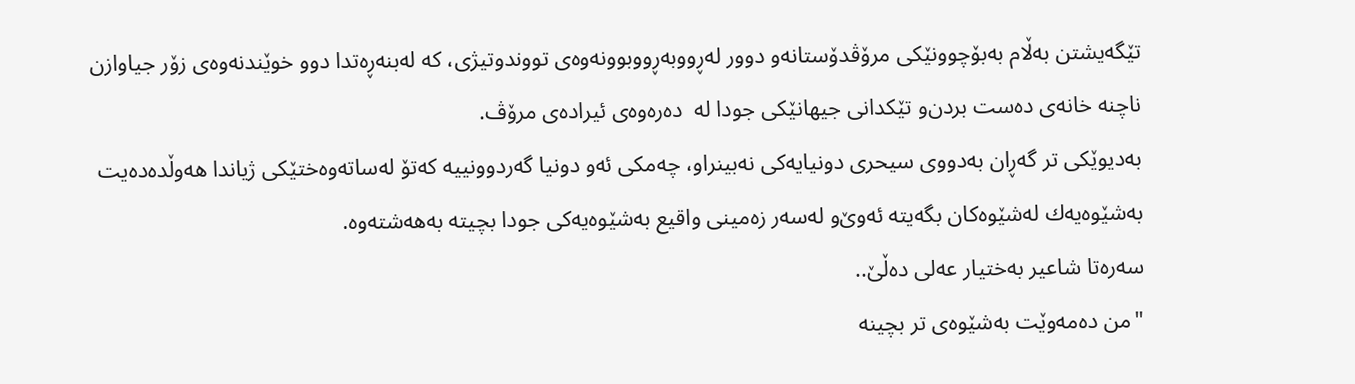تێگه‌یشتن به‌ڵام به‌بۆچوونێكی مرۆڤدۆستانه‌و دوور له‌ڕووبه‌ڕووبوونه‌وه‌ی تووندوتیژی، كه‌ له‌بنه‌ڕه‌تدا دوو خوێندنه‌وه‌ی زۆر جیاوازن ناچنه‌ خانه‌ی ده‌ست بردن‌و تێكدانی جیهانێكی جودا له‌  ده‌ره‌وه‌ی ئیراده‌ی مرۆڤ.
به‌دیوێكی تر گه‌ڕان به‌دووی سیحری دونیایه‌كی نه‌بینراو، چه‌مكی ئه‌و دونیا گه‌ردوونییه‌ كه‌تۆ له‌ساته‌وه‌ختێكی ژیاندا هه‌وڵده‌ده‌یت به‌شێوه‌یه‌ك له‌شێوه‌كان بگه‌یته‌ ئه‌وێ‌‌و له‌سه‌ر زه‌مینی واقیع به‌شێوه‌یه‌كی جودا بچیته‌ به‌هه‌شته‌وه‌.
سه‌ره‌تا شاعیر به‌ختیار عه‌لی ده‌ڵێ‌..
"من ده‌مه‌وێت به‌شێوه‌ی تر بچینه‌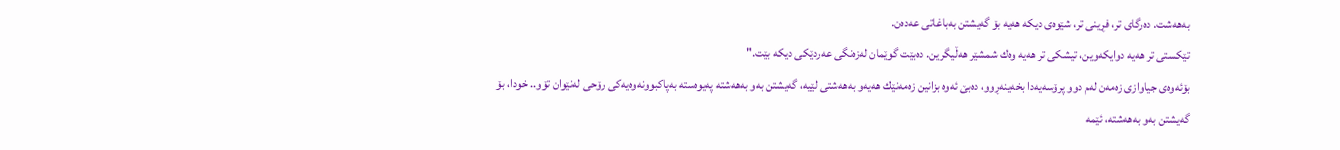به‌هه‌شت. ده‌رگای تر، فڕینی تر، شێوه‌ی دیكه‌ هه‌یه‌ بۆ گه‌یشتن به‌باغاتی عه‌ده‌ن.
تێكستی تر هه‌یه‌ دوایكه‌وین، تیشكی تر هه‌یه‌ وه‌ك شمشێر هه‌ڵیگرین. ده‌بێت گوێمان له‌زه‌نگی عه‌ردێكی دیكه‌ بێت."
بۆئه‌وه‌ی جیاوازی زه‌مه‌ن له‌م دوو پرۆسه‌یه‌دا بخه‌ینه‌ڕوو، ده‌بێ‌ ئه‌وه‌ بزانین زه‌مه‌نێك هه‌یه‌و به‌هه‌شتی لێیه‌، گه‌یشتن به‌و به‌هه‌شته‌ په‌یوه‌سته‌ به‌پاكبوونه‌وه‌یه‌كی رۆحی له‌نێوان تۆو.. خودا، بۆ گه‌یشتن به‌و به‌هه‌شته‌، ئێمه‌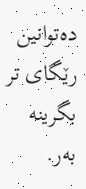ده‌توانین رێگای تر بگرینه‌ به‌ر.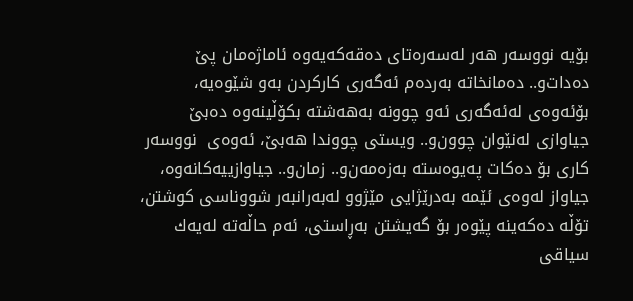بۆیه‌ نووسه‌ر هه‌ر له‌سه‌ره‌تای ده‌قه‌كه‌یه‌وه‌ ئاماژه‌مان پێ‌ ده‌دات‌و.. ده‌مانخاته‌ به‌رده‌م ئه‌گه‌ری كاركردن به‌و شێوه‌یه‌، بۆئه‌وه‌ی له‌ئه‌گه‌ری ئه‌و چوونه‌ به‌هه‌شته‌ بكۆڵینه‌وه‌ ده‌بێ‌ جیاوازی له‌نێوان چوون‌و.. ویستی چووندا هه‌بێ‌، ئه‌وه‌ی  نووسه‌ر كاری بۆ ده‌كات په‌یوه‌سته‌ به‌زه‌مه‌ن‌و.. زمان‌و.. جیاوازییه‌كانه‌وه‌، جیاواز له‌وه‌ی ئێمه‌ به‌درێژایی مێژوو له‌به‌رانبه‌ر شووناسی كوشتن، تۆڵه‌ ده‌كه‌ینه‌ پێوه‌ر بۆ گه‌یشتن به‌ڕاستی، ئه‌م حاڵه‌ته‌ له‌یه‌ك سیاقی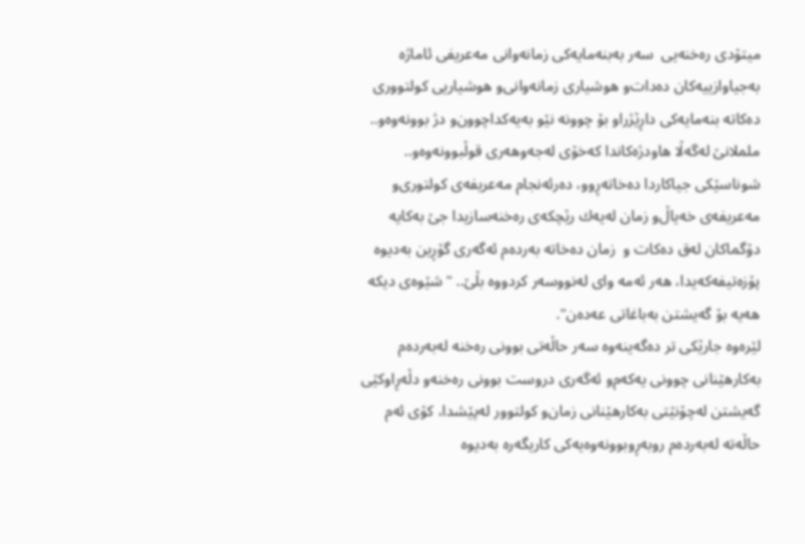میتۆدی ره‌خنه‌یی  سه‌ر به‌بنه‌مایه‌كی زمانه‌وانی مه‌عریفی ئاماژه‌ به‌جیاوازییه‌كان ده‌دات‌و هوشیاری زمانه‌وانی‌و هوشیاریی كولتووری ده‌كاته‌ بنه‌مایه‌كی داڕێژراو بۆ چوونه‌ نێو به‌یه‌كداچوون‌و دژ بوونه‌وه‌و.. ململانێ‌ له‌گه‌ڵا هاودژه‌كاندا كه‌خۆی له‌جه‌وهه‌ری قوڵبوونه‌وه‌و.. شوناسێكی جیاكاردا ده‌خاته‌ڕوو، ده‌رئه‌نجام مه‌عریفه‌ی كولتوری‌و مه‌عریفه‌ی خه‌یاڵ‌و زمان له‌یه‌ك رێچكه‌ی ره‌خنه‌سازیدا جێ‌ به‌كایه‌ دۆگماكان له‌ق ده‌كات ‌و  زمان ده‌خاته‌ به‌رده‌م ئه‌گه‌ری گۆڕین به‌دیوه‌ پۆزه‌تیفه‌كه‌یدا، هه‌ر ئه‌مه‌ وای له‌نووسه‌ر كردووه‌ بڵێ‌.. "شێوه‌ی دیكه‌ هه‌یه‌ بۆ گه‌یشتن به‌باغاتی عه‌ده‌ن".
لێره‌وه‌ جارێكی تر ده‌گه‌ینه‌وه‌ سه‌ر حاڵه‌تی بوونی ره‌خنه‌ له‌به‌رده‌م به‌كارهێنانی چوونی یه‌كه‌م‌و ئه‌گه‌ری دروست بوونی ره‌خنه‌و دڵه‌ڕاوكێی گه‌یشتن له‌چۆنێتی به‌كارهێنانی زمان‌و كولتوور له‌پێشدا، كۆی ئه‌م حاڵه‌ته‌ له‌به‌رده‌م روبه‌ڕوبوونه‌وه‌یه‌كی كاریگه‌ره‌ به‌دیوه‌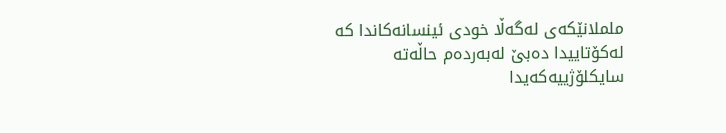ململانێكه‌ی له‌گه‌ڵا خودی ئینسانه‌كاندا كه‌ له‌كۆتاییدا ده‌بێ‌ له‌به‌رده‌م حاڵه‌ته‌ سایكلۆژییه‌كه‌یدا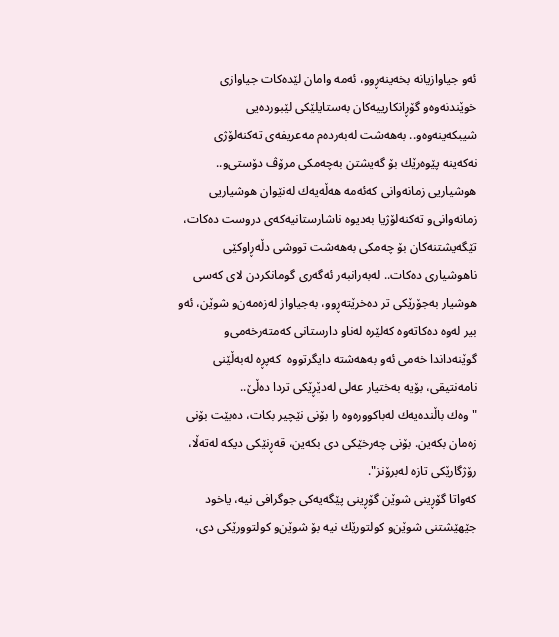ئه‌و جیاوازیانه‌ بخه‌ینه‌ڕوو، ئه‌مه‌ وامان لێده‌كات جیاوازی خوێندنه‌وه‌و گۆڕانكارییه‌كان به‌ستایلێكی لێبورده‌یی شیبكه‌ینه‌وه‌و.. به‌هه‌شت له‌به‌رده‌م مه‌عریفه‌ی ته‌كنه‌لۆژی نه‌كه‌ینه‌ پێوه‌رێك بۆ گه‌یشتن به‌چه‌مكی مرۆڤ دۆستی‌و.. هوشیاریی زمانه‌وانی كه‌ئه‌مه‌ هه‌ڵه‌یه‌ك له‌نێوان هوشیاریی زمانه‌وانی‌و ته‌كنه‌لۆژیا به‌دیوه‌ ناشارستانیه‌كه‌ی دروست ده‌كات، تێگه‌یشتنه‌كان بۆ چه‌مكی به‌هه‌شت تووشی دڵه‌ڕاوكێی ناهوشیاری ده‌كات.. له‌به‌رانبه‌ر ئه‌گه‌ری گومانكردن لای كه‌سی هوشیار به‌جۆرێكی تر ده‌خرێته‌ڕوو، به‌جیاواز له‌زه‌مه‌ن‌و شوێن، ئه‌و بیر له‌وه‌ ده‌كاته‌وه‌ كه‌لێره‌ له‌ناو دارستانی كه‌مته‌رخه‌می‌و گوێنه‌داندا خه‌می ئه‌و به‌هه‌شته‌ دایگرتووه‌  كه‌پڕه‌ له‌به‌ڵێنی نامه‌نتیقی، بۆیه‌ به‌ختیار عه‌لی له‌دێڕێكی تردا ده‌ڵێ‌..
"وه‌ك باڵنده‌یه‌ك له‌باكووره‌وه‌ را بۆنی نێچیر بكات، ده‌بێت بۆنی زه‌مان بكه‌ین. بۆنی چه‌رخێكی دی بكه‌ین، قه‌ڕنێكی دیكه‌ له‌ته‌ڵا، رۆژگارێكی تازه‌ له‌برۆنز".
كه‌واتا گۆڕینی شوێن گۆڕینی پێگه‌یه‌كی جوگرافی نیه‌، یاخود جێهێشتنی شوێن‌و كولتورێك نیه‌ بۆ شوێن‌و كولتوورێكی دی،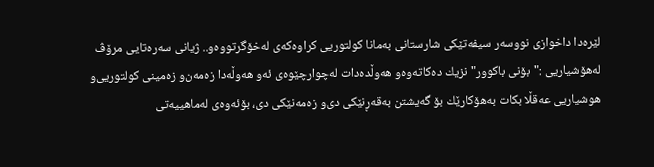لێره‌دا داخوازی نووسه‌ر سیفه‌تێكی شارستانی به‌مانا كولتوریی كراوه‌كه‌ی له‌خۆگرتووه‌و.. ژیانی سه‌ره‌تایی مرۆڤ له‌هۆشیاریی :"بۆنی باكوور" نزیك ده‌كاته‌وه‌و هه‌وڵده‌دات له‌چوارچێوه‌ی ئه‌و هه‌وڵه‌دا زه‌مه‌ن‌و زه‌مینی كولتوریی‌و هوشیاریی عه‌قڵا بكات به‌هۆكارێك بۆ گه‌یشتن به‌قه‌ڕنێكی دی‌و زه‌مه‌نێكی دی، بۆئه‌وه‌ی له‌ماهییه‌تی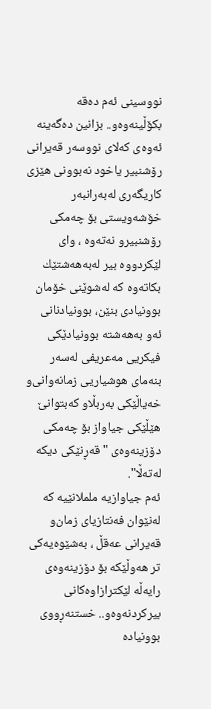نووسینی ئه‌م ده‌قه‌ بكۆڵینه‌وه‌و.. بزانین ده‌گه‌ینه‌ ئه‌وه‌ی كه‌لای نووسه‌ر قه‌یرانی رۆشنبیر یاخود نه‌بوونی هێزی كاریگه‌ری له‌به‌رانبه‌ر خۆشه‌ویستی بۆ چه‌مكی رۆشنبیرو نه‌ته‌وه‌ ، وای لێكردووه‌ بیر له‌به‌هه‌شتێك بكاته‌وه‌ كه‌ له‌شوێنی خۆمان بوونیادی بنێن، بوونیادنانی ئه‌و به‌هه‌شته‌ بوونیادێكی فیكریی مه‌عریفی له‌سه‌ر بنه‌مای هوشیاریی زمانه‌وانی‌و خه‌یاڵێكی به‌ربڵاو كه‌بتوانێ‌ هێڵێكی جیاواز بۆ چه‌مكی دۆزینه‌وه‌ی "قه‌ڕنێكی دیكه‌ له‌ته‌ڵا".
ئه‌م جیاوازیه‌ ململانێیه‌ كه‌ له‌نێوان فه‌نتازیای زمان‌و قه‌یرانی عه‌قڵ ، به‌شێوه‌یه‌كی تر هه‌وڵێكه‌ بۆ دۆزینه‌وه‌ی رایه‌ڵه‌ لێكترازاوه‌كانی بیركردنه‌وه‌و.. خستنه‌ڕووی بوونیاده‌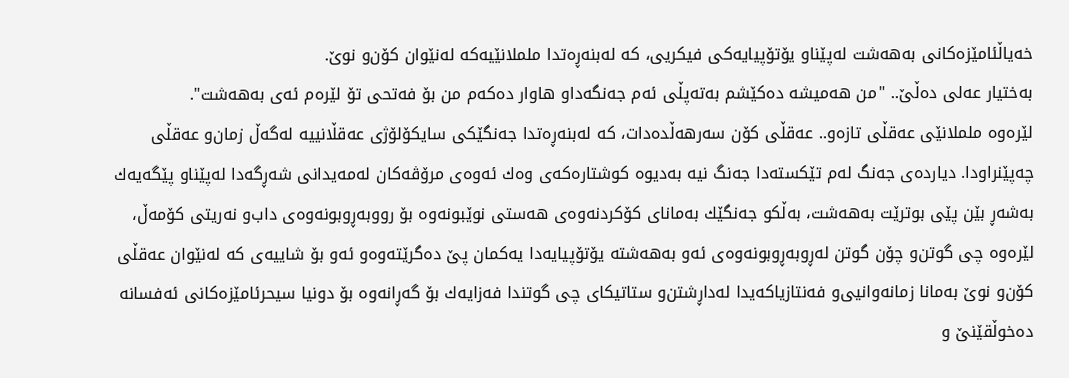خه‌یاڵئامێزه‌كانی به‌هه‌شت له‌پێناو یۆتۆپیایه‌كی فیكریی، كه‌ له‌بنه‌ڕه‌تدا ململانێیه‌كه‌ له‌نێوان كۆن‌و نوێ‌.
به‌ختیار عه‌لی ده‌ڵێ‌.. "من هه‌میشه‌ ده‌كێشم به‌ته‌پڵی ئه‌م جه‌نگه‌داو هاوار ده‌كه‌م من بۆ فه‌تحی تۆ لێره‌م ئه‌ی به‌هه‌شت".
لێره‌وه‌ ململانێی عه‌قڵی تازه‌و.. عه‌قڵی كۆن سه‌رهه‌ڵده‌دات، كه‌ له‌بنه‌ڕه‌تدا جه‌نگێكی سایكۆلۆژی عه‌قڵانییه‌ له‌گه‌ڵ زمان‌و عه‌قڵی چه‌پێنراودا. دیارده‌ی جه‌نگ له‌م تێكسته‌دا جه‌نگ نیه‌ به‌دیوه‌ كوشتاره‌كه‌ی وه‌ك ئه‌وه‌ی مرۆڤه‌كان له‌مه‌یدانی شه‌ڕگه‌دا له‌پێناو پێگه‌یه‌ك به‌شه‌ڕ بێن پێی بوترێت به‌هه‌شت، به‌ڵكو جه‌نگێك به‌مانای كۆكردنه‌وه‌ی هه‌ستی نوێبونه‌وه‌ بۆ رووبه‌ڕوبونه‌وه‌ی داب‌و نه‌ریتی كۆمه‌ڵ، لێره‌وه‌ چی گوتن‌و چۆن گوتن له‌ڕوبه‌ڕوبونه‌وه‌ی ئه‌و به‌هه‌شته‌ یۆتۆپیایه‌دا یه‌كمان پێ‌ ده‌گرێته‌وه‌و ئه‌و بۆ شاییه‌ی كه‌ له‌نێوان عه‌قڵی كۆن‌و نوێ‌ به‌مانا زمانه‌وانیی‌و فه‌نتازیاكه‌یدا له‌داڕشتن‌و ستاتیكای چی گوتندا فه‌زایه‌ك بۆ گه‌ڕانه‌وه‌ بۆ دونیا سیحرئامێزه‌كانی ئه‌فسانه‌ ده‌خوڵقێنێ‌ و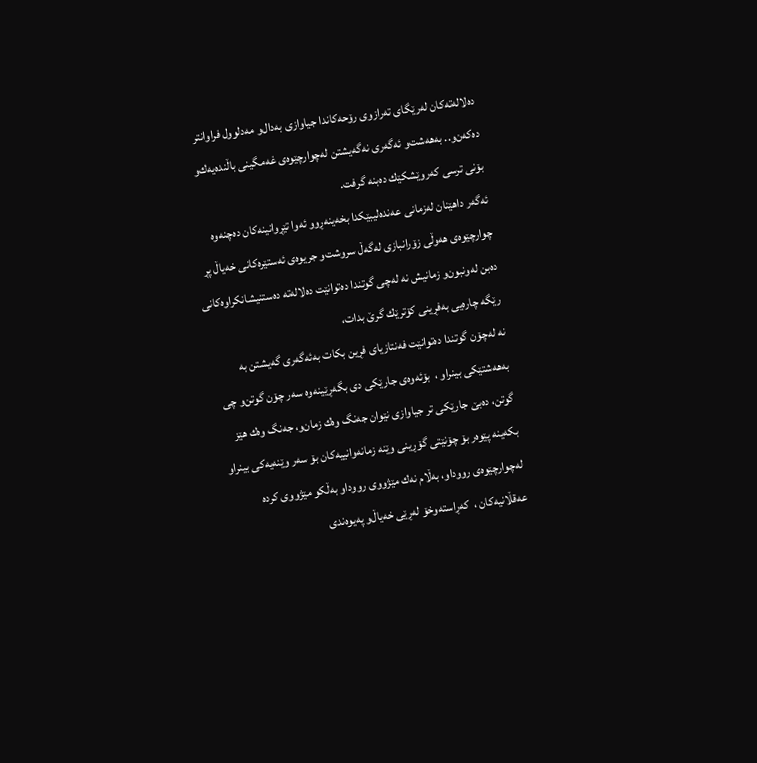ده‌لاله‌ته‌كان له‌رێگای ته‌رازوی رۆحه‌كاندا جیاوازی به‌دال‌و مه‌دلوول فراوانتر ده‌كه‌ن‌و.. به‌هه‌شت‌و ئه‌گه‌ری نه‌گه‌یشتن له‌چوارچێوه‌ی غه‌مگینی باڵنده‌یه‌ك‌و بۆنی ترسی كه‌روێشكێك ده‌بنه‌ گرفت.
ئه‌گه‌ر داهێنان له‌زمانی عه‌نده‌لیبێكدا بخه‌ینه‌ڕوو ئه‌وا تێڕوانینه‌كان ده‌چنه‌وه‌ چوارچێوه‌ی هه‌وڵی زۆرانبازی له‌گه‌ڵ سروشت‌و جریوه‌ی ئه‌ستێره‌كانی خه‌یاڵ پڕ ده‌بن له‌ونبون‌و زمانیش نه‌ له‌چی گوتندا ده‌توانێت ده‌لاله‌ته‌ ده‌ستنیشانكراوه‌كانی رێگه‌ چاره‌یی به‌فڕینی كۆترێك گرێ‌ بدات،
نه‌ له‌چۆن گوتندا ده‌توانێت فه‌نتازیای فڕین بكات به‌ئه‌گه‌ری گه‌یشتن به‌ به‌هه‌شتێكی بینراو ،  بۆئه‌وه‌ی جارێكی دی بگه‌ڕێینه‌وه‌ سه‌ر چۆن گوتن‌و چی گوتن، ده‌بێ‌ جارێكی تر جیاوازی نێوان جه‌نگ وه‌ك زمان‌و، جه‌نگ وه‌ك هێز بكه‌ینه‌ پێوه‌ر بۆ چۆنێتی گۆڕینی وێنه‌ زمانه‌وانییه‌كان بۆ سه‌ر وێنه‌یه‌كی بینراو له‌چوارچێوه‌ی رووداو، به‌ڵام نه‌ك مێژووی رووداو به‌ڵكو مێژووی كرده‌ عه‌قڵانیه‌كان ،  كه‌ڕاسته‌وخۆ له‌ڕێی خه‌یاڵ‌و په‌یوه‌ندی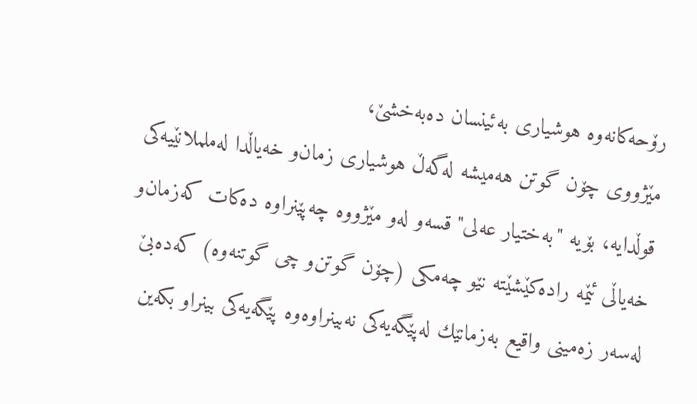رۆحه‌كانه‌وه‌ هوشیاری به‌ئینسان ده‌به‌خشێ‌،
مێژووی چۆن گوتن هه‌میشه‌ له‌گه‌ڵ هوشیاری زمان‌و خه‌یاڵدا له‌ململانێیه‌كی قوڵدایه‌، بۆیه‌ "به‌ختیار عه‌لی" قسه‌و له‌و مێژووه‌ چه‌پێنراوه‌ ده‌كات كه‌زمان‌و خه‌یاڵی ئێمه‌ راده‌كێشێته‌ نێو چه‌مكی (چۆن گوتن‌و چی گوتنه‌وه‌) كه‌ده‌بێ‌ له‌سه‌ر زه‌مینی واقیع به‌زمانێك له‌پێگه‌یه‌كی نه‌بینراوه‌وه‌ پێگه‌یه‌كی بینراو بكه‌ین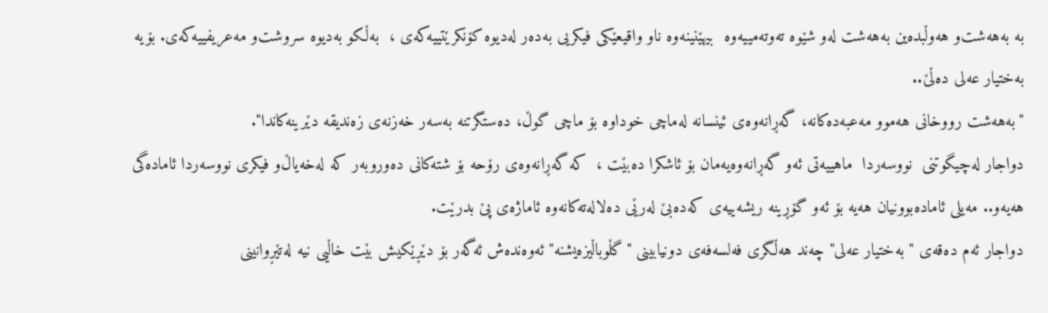به‌ به‌هه‌شت‌و هه‌وڵبده‌ین به‌هه‌شت له‌و شێوه‌ ته‌وته‌مییه‌وه‌  بیهێنینه‌وه‌ ناو واقیعێكی فیكریی به‌ده‌ر له‌دیوه‌ كۆنكرێتییه‌كه‌ی ،  به‌ڵكو به‌دیوه‌ سروشت‌و مه‌عریفییه‌كه‌ی. بۆیه‌ به‌ختیار عه‌لی ده‌ڵێ‌..
"به‌هه‌شت رووخانی هه‌موو مه‌عبه‌ده‌كانه‌، گه‌ڕانه‌وه‌ی ئینسانه‌ له‌ماچی خوداوه‌ بۆ ماچی گوڵ، ده‌ستگرتنه‌ به‌سه‌ر خه‌زنه‌ی زه‌ندیقه‌ دێرینه‌كاندا".
دواجار له‌چیگوتنی  نووسه‌ردا  ماهییه‌تی ئه‌و گه‌ڕانه‌وه‌یه‌مان بۆ ئاشكرا ده‌بێت ،  كه‌ گه‌ڕانه‌وه‌ی رۆحه‌ بۆ شته‌كانی ده‌وروبه‌ر كه‌ له‌خه‌یاڵ‌و فیكری نووسه‌ردا ئاماده‌گی هه‌یه‌و.. مه‌یلی ئاماده‌بوونیان هه‌یه‌ بۆ ئه‌و گۆڕینه‌ ریشه‌ییه‌ی كه‌ده‌بێ‌ له‌رێی ده‌لاله‌ته‌كانه‌وه‌ ئاماژه‌ی پێ‌ بدرێت.
دواجار ئه‌م ده‌قه‌ی "به‌ختیار عه‌لی" چه‌ند هه‌ڵگری فه‌لسه‌فه‌ی دونیابینی "گڵوباڵیزه‌یشنه‌" ئه‌وه‌نده‌ش ئه‌گه‌ر بۆ دێڕێكیش بێت خاڵیی نیه‌ له‌تێڕوانینی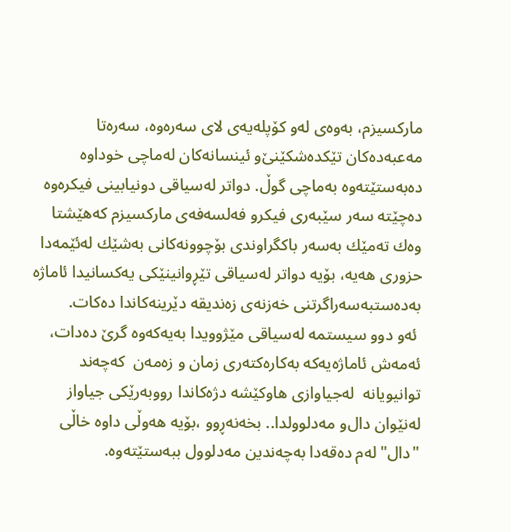ماركسیزم، به‌وه‌ی له‌و كۆپله‌یه‌ی لای سه‌ره‌وه‌، سه‌ره‌تا مه‌عبه‌ده‌كان تێكده‌شكێنێ‌‌و ئینسانه‌كان له‌ماچی خوداوه‌ ده‌به‌ستێته‌وه‌ به‌ماچی گوڵ. دواتر له‌سیاقی دونیابینی فیكره‌وه‌ ده‌چێته‌ سه‌ر سێبه‌ری فیكرو فه‌لسه‌فه‌ی ماركسیزم كه‌هێشتا وه‌ك ته‌مێك به‌سه‌ر باكگراوندی بۆچوونه‌كانی به‌شێك له‌ئێمه‌دا حزوری هه‌یه‌، بۆیه‌ دواتر له‌سیاقی تێڕوانینێكی یه‌كسانیدا ئاماژه‌ به‌ده‌ستبه‌سه‌راگرتنی خه‌زنه‌ی زه‌ندیقه‌ دێرینه‌كاندا ده‌كات.
 ئه‌و دوو سیستمه‌ له‌سیاقی مێژوویدا به‌یه‌كه‌وه‌ گرێ‌ ده‌دات، ئه‌مه‌ش ئاماژه‌یه‌كه‌ به‌كاره‌كته‌ری زمان و زه‌مه‌ن  كه‌چه‌ند توانیویانه‌  له‌جیاوازی هاوكێشه‌ دژه‌كاندا رووبه‌رێكی جیاواز له‌نێوان دال‌و مه‌دلوولدا.. بخه‌نه‌ڕوو ،بۆیه‌ هه‌وڵی داوه‌ خاڵی "دال" له‌م ده‌قه‌دا به‌چه‌ندین مه‌دلوول ببه‌ستێته‌وه‌.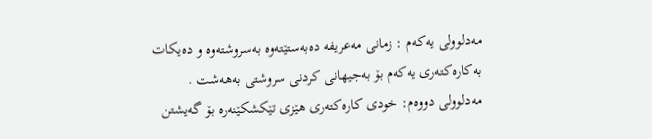مه‌دلوولی یه‌كه‌م : زمانی مه‌عریفه‌ ده‌به‌ستێته‌وه‌ به‌سروشته‌وه‌ و ده‌یكات به‌كاره‌كته‌ری یه‌كه‌م بۆ به‌جیهانی كردنی سروشتی به‌هه‌شت .
مه‌دلوولی دووه‌م: خودی كاره‌كته‌ری هێزی تێكشكێنه‌ره‌ بۆ گه‌یشتن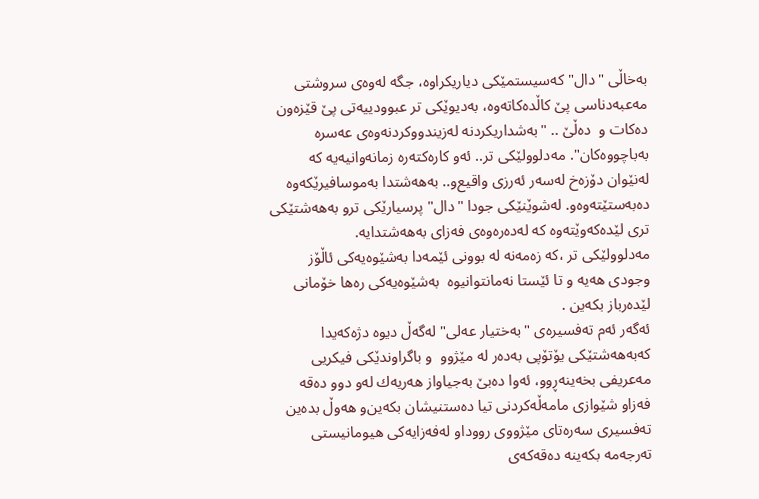به‌خاڵی "دال" كه‌سیستمێكی دیاریكراوه‌، جگه‌ له‌وه‌ی سروشتی مه‌عبه‌دناسی پێ‌ كاڵده‌كاته‌وه‌، به‌دیوێكی تر عبوودییه‌تی پێ‌ قێزه‌ون ده‌كات و  ده‌ڵێ‌ .. "به‌شداریكردنه‌ له‌زیندووكردنه‌وه‌ی عه‌سره‌ به‌باچووه‌كان". مه‌دلوولێكی تر.. ئه‌و كاره‌كته‌ره‌ زمانه‌وانیه‌یه‌ كه‌ له‌نێوان دۆزه‌خ له‌سه‌ر ئه‌رزی واقیع‌و.. به‌هه‌شتدا به‌موسافیرێكه‌وه‌ ده‌به‌ستێته‌وه‌و. له‌شوێنێكی جودا "دال" پرسیارێكی ترو به‌هه‌شتێكی تری لێده‌كه‌وێته‌وه‌ كه‌ له‌ده‌ره‌وه‌ی فه‌زای به‌هه‌شتدایه‌.
مه‌دلوولێكی تر ،كه‌ زه‌مه‌نه‌ له‌ بوونی ئێمه‌دا به‌شێوه‌یه‌كی ئاڵۆز وجودی هه‌یه‌ و تا ئێستا نه‌مانتوانیوه‌  به‌شێوه‌یه‌كی ره‌ها خۆمانی لێده‌رباز بكه‌ین .
ئه‌گه‌ر ئه‌م ته‌فسیره‌ی "به‌ختیار عه‌لی" له‌گه‌ڵ دیوه‌ دژه‌كه‌یدا كه‌به‌هه‌شتێكی یۆتۆپی به‌ده‌ر له‌ مێژوو  و باگراوندێكی فیكریی مه‌عریفی بخه‌ینه‌ڕوو، ئه‌وا ده‌بێ‌ به‌جیاواز هه‌ریه‌ك له‌و دوو ده‌قه‌ فه‌زاو شێوازی مامه‌ڵه‌كردنی تیا ده‌ستنیشان بكه‌ین‌و هه‌وڵ بده‌ین ته‌فسیری سه‌ره‌تای مێژووی رووداو له‌فه‌زایه‌كی هیومانیستی ته‌رجه‌مه‌ بكه‌ینه‌ ده‌قه‌كه‌ی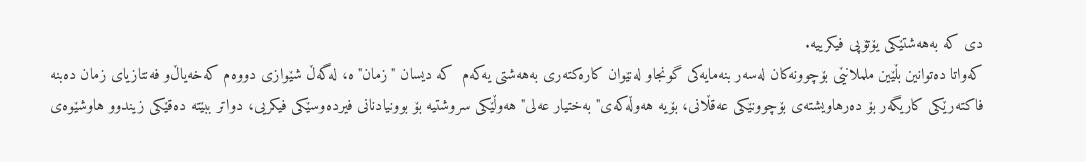دی كه‌ به‌هه‌شتێكی یۆتۆپی فیكرییه‌.
كه‌واتا ده‌توانین بڵێین ململانێی بۆچوونه‌كان له‌سه‌ر بنه‌مایه‌كی گونجاو له‌نێوان كاره‌كته‌ری به‌هه‌شتی یه‌كه‌م  كه‌ دیسان "زمان"ه‌، له‌گه‌ڵ شێوازی دووه‌م كه‌خه‌یاڵ‌و فه‌نتازیای زمان ده‌بنه‌ فاكته‌رێكی كاریگه‌ر بۆ ده‌رهاویشته‌ی بۆچوونێكی عه‌قڵانی، بۆیه‌ هه‌وڵه‌كه‌ی" به‌ختیار عه‌لی" هه‌وڵێكی سروشتیه‌ بۆ بوونیادنانی فیرده‌وسێكی فیكریی، دواتر ببێته‌ ده‌قێكی زیندوو هاوشێوه‌ی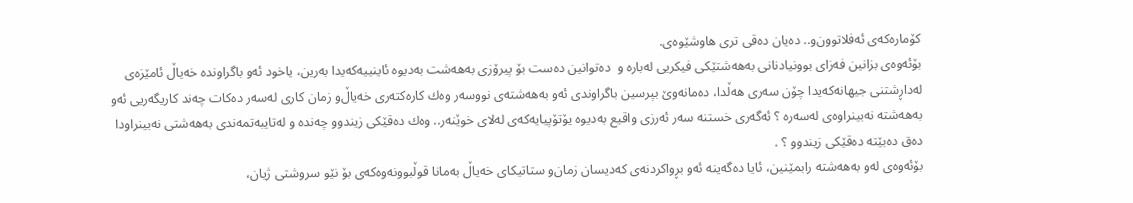كۆماره‌كه‌ی ئه‌فلاتوون‌و.. ده‌یان ده‌قی تری هاوشێوه‌ی.
بۆئه‌وه‌ی بزانین فه‌زای بوونیادنانی به‌هه‌شتێكی فیكریی له‌باره‌ و  ده‌توانین ده‌ست بۆ پیرۆزی به‌هه‌شت به‌دیوه‌ ئاینییه‌كه‌یدا به‌رین، یاخود ئه‌و باگراونده‌ خه‌یاڵ ئامێزه‌ی له‌داڕشتنی جیهانه‌كه‌یدا چۆن سه‌ری هه‌ڵدا، ده‌مانه‌وێ‌ بپرسین باگراوندی ئه‌و به‌هه‌شته‌ی نووسه‌ر وه‌ك كاره‌كته‌ری خه‌یاڵ‌و زمان كاری له‌سه‌ر ده‌كات چه‌ند كاریگه‌ریی ئه‌و به‌هه‌شته‌ نه‌بینراوه‌ی له‌سه‌ره‌ ؟ ئه‌گه‌ری خستنه‌ سه‌ر ئه‌رزی واقیع به‌دیوه‌ یۆتۆپیایه‌كه‌ی له‌لای خوێنه‌ر.. وه‌ك ده‌قێكی زیندوو چه‌نده‌ و له‌تایبه‌تمه‌ندی به‌هه‌شتی نه‌بینراودا ده‌ق ده‌بێته‌ ده‌قێكی زیندوو ؟ .
بۆئه‌وه‌ی له‌و به‌هه‌شته‌ رابمێنین، ئایا ده‌گه‌ینه‌ ئه‌و بڕواكردنه‌ی كه‌دیسان زمان‌و ستاتیكای خه‌یاڵ به‌مانا قوڵبوونه‌وه‌كه‌ی بۆ نێو سروشتی ژیان،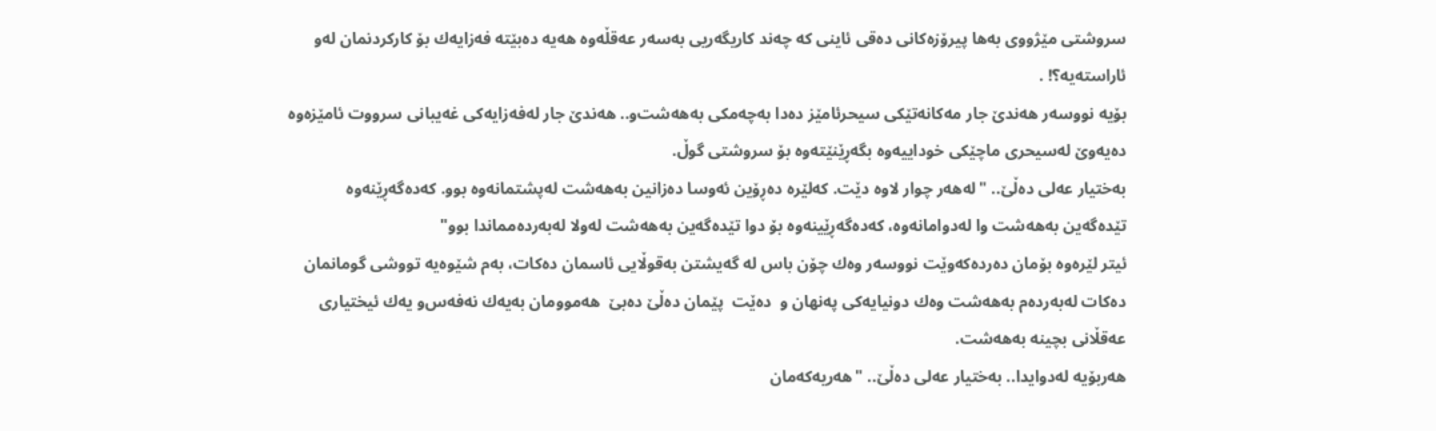سروشتی مێژووی به‌ها پیرۆزه‌كانی ده‌قی ئاینی كه‌ چه‌ند كاریگه‌ریی به‌سه‌ر عه‌قڵه‌وه‌ هه‌یه‌ ده‌بێته‌ فه‌زایه‌ك بۆ كاركردنمان له‌و ئاراسته‌یه‌؟! .
بۆیه‌ نووسه‌ر هه‌ندێ‌ جار مه‌كانه‌تێكی سیحرئامێز ده‌دا به‌چه‌مكی به‌هه‌شت‌و.. هه‌ندێ‌ جار له‌فه‌زایه‌كی غه‌یبانی سرووت ئامێزه‌وه‌ ده‌یه‌وێ‌ له‌سیحری ماچێكی خوداییه‌وه‌ بگه‌ڕێنێته‌وه‌ بۆ سروشتی گوڵ.
به‌ختیار عه‌لی ده‌ڵێ‌.. "له‌هه‌ر چوار لاوه‌ دێت. كه‌لێره‌ ده‌ڕۆین ئه‌وسا ده‌زانین به‌هه‌شت له‌پشتمانه‌وه‌ بوو. كه‌ده‌گه‌ڕێنه‌وه‌ تێده‌گه‌ین به‌هه‌شت وا له‌دوامانه‌وه‌، كه‌ده‌گه‌ڕێینه‌وه‌ بۆ دوا تێده‌گه‌ین به‌هه‌شت له‌ولا له‌به‌رده‌مماندا بوو"
ئیتر لێره‌وه‌ بۆمان ده‌رده‌كه‌وێت نووسه‌ر وه‌ك چۆن باس له‌ گه‌یشتن به‌قوڵایی ئاسمان ده‌كات، به‌م شێوه‌یه‌ تووشی گومانمان  ده‌كات له‌به‌رده‌م به‌هه‌شت وه‌ك دونیایه‌كی په‌نهان و  ده‌ێت  پێمان ده‌ڵێ ده‌بێ  هه‌موومان به‌یه‌ك نه‌فه‌س‌و یه‌ك ئیختیاری عه‌قڵانی بچینه‌ به‌هه‌شت.
هه‌ربۆیه‌ له‌دوایدا.. به‌ختیار عه‌لی ده‌ڵێ‌.. "هه‌ریه‌كه‌مان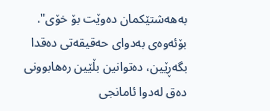به‌هه‌شتێكمان ده‌وێت بۆ خۆی".
بۆئه‌وه‌ی به‌دوای حه‌قیقه‌تی ده‌قدا بگه‌ڕێین، ده‌توانین بڵێین ره‌هابوونی ده‌ق له‌دوا ئامانجی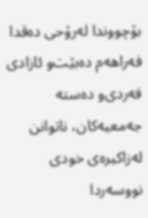بۆچووندا له‌رۆحی ده‌قدا فه‌راهه‌م ده‌بێت‌و ئازادی فه‌ردی‌و ده‌سته‌ جه‌معیه‌كان، ناتوانن له‌زاكیره‌ی خودی نووسه‌ردا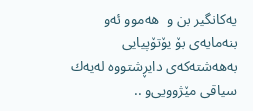یه‌كانگیر بن و  هه‌موو ئه‌و بنه‌مایه‌ی بۆ یۆتۆپیایی به‌هه‌شته‌كه‌ی دایڕشتووه‌ له‌یه‌ك سیاقی مێژوویی‌و ..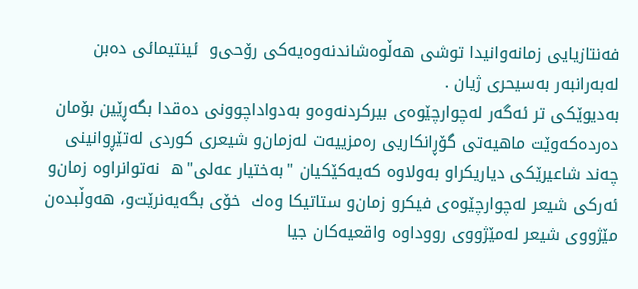فه‌نتازیایی زمانه‌وانیدا توشی هه‌ڵوه‌شاندنه‌وه‌یه‌كی رۆحی‌و  ئینتیمائی ده‌بن له‌به‌رانبه‌ر به‌سیحری ژیان .
به‌دیوێكی تر ئه‌گه‌ر له‌چوارچێوه‌ی بیركردنه‌وه‌و به‌دواداچوونی ده‌قدا بگه‌ڕێین بۆمان ده‌رده‌كه‌وێت ماهیه‌تی گۆڕانكاریی ره‌مزییه‌ت له‌زمان‌و شیعری كوردی له‌تێڕوانینی چه‌ند شاعیرێكی دیاریكراو به‌ولاوه‌ كه‌یه‌كێكیان "به‌ختیار عه‌لی"ه‌  نه‌توانراوه‌ زمان‌و ئه‌ركی شیعر له‌چوارچێوه‌ی فیكرو زمان‌و ستاتیكا وه‌ك  خۆی بگه‌یه‌نرێت‌و، هه‌وڵبده‌ن مێژووی شیعر له‌مێژووی رووداوه‌ واقعیه‌كان جیا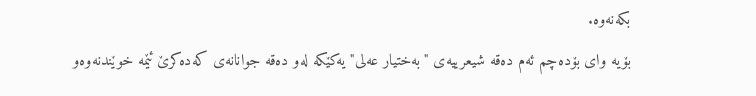بكه‌نه‌وه‌.
بۆیه‌ وای بۆده‌چم ئه‌م ده‌قه‌ شیعرییه‌ی "به‌ختیار عه‌لی" یه‌كێكه‌ له‌و ده‌قه‌ جوانانه‌ی كه‌ده‌كرێ‌ ئێمه‌ خوێندنه‌وه‌و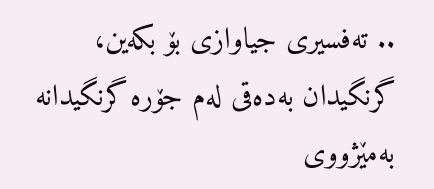.. ته‌فسیری جیاوازی بۆ بكه‌ین، گرنگیدان به‌ده‌قی له‌م جۆره‌ گرنگیدانه‌ به‌مێژووی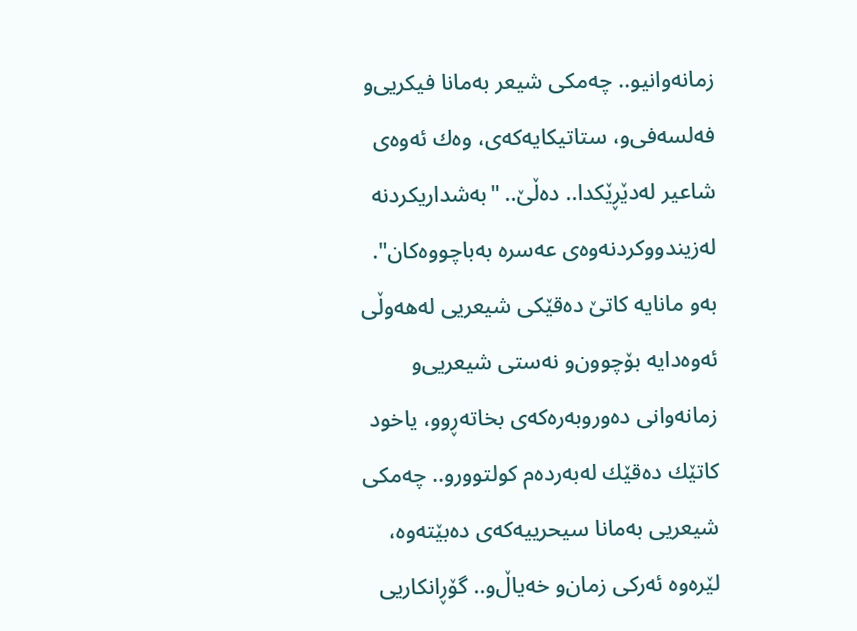زمانه‌وانیو.. چه‌مكی شیعر به‌مانا فیكریی‌و فه‌لسه‌فی‌و، ستاتیكایه‌كه‌ی، وه‌ك ئه‌وه‌ی شاعیر له‌دێڕێكدا.. ده‌ڵێ‌.. "به‌شداریكردنه‌ له‌زیندووكردنه‌وه‌ی عه‌سره‌ به‌باچووه‌كان".
به‌و مانایه‌ كاتێ‌ ده‌قێكی شیعریی له‌هه‌وڵی ئه‌وه‌دایه‌ بۆچوون‌و نه‌ستی شیعریی‌و زمانه‌وانی ده‌وروبه‌ره‌كه‌ی بخاته‌ڕوو، یاخود كاتێك ده‌قێك له‌به‌رده‌م كولتوورو.. چه‌مكی شیعریی به‌مانا سیحرییه‌كه‌ی ده‌بێته‌وه‌، لێره‌وه‌ ئه‌ركی زمان‌و خه‌یاڵ‌و.. گۆڕانكاریی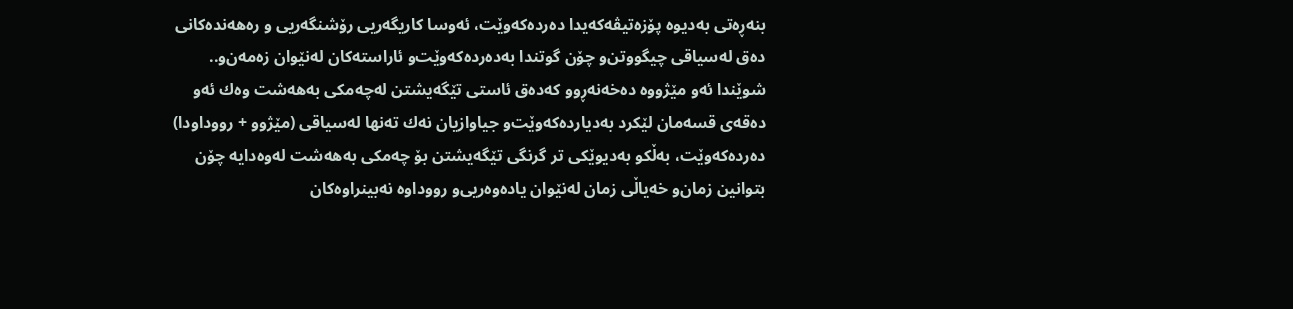بنه‌ڕه‌تی به‌دیوه‌ پۆزه‌تیڤه‌كه‌یدا ده‌رده‌كه‌وێت، ئه‌وسا كاریگه‌ریی رۆشنگه‌ریی ‌و ره‌هه‌نده‌كانی ده‌ق له‌سیاقی چیگووتن‌و چۆن گوتندا به‌ده‌رده‌كه‌وێت‌و ئاراسته‌كان له‌نێوان زه‌مه‌ن‌و.. شوێندا ئه‌و مێژووه‌ ده‌خه‌نه‌ڕوو كه‌ده‌ق ئاستی تێگه‌یشتن له‌چه‌مكی به‌هه‌شت وه‌ك ئه‌و ده‌قه‌ی قسه‌مان لێكرد به‌دیارده‌كه‌وێت‌و جیاوازیان نه‌ك ته‌نها له‌سیاقی (مێژوو + رووداودا) ده‌رده‌كه‌وێت، به‌ڵكو به‌دیوێكی تر گرنگی تێگه‌یشتن بۆ چه‌مكی به‌هه‌شت له‌وه‌دایه‌ چۆن بتوانین زمان‌و خه‌یاڵی زمان له‌نێوان یاده‌وه‌ریی‌و رووداوه‌ نه‌بینراوه‌كان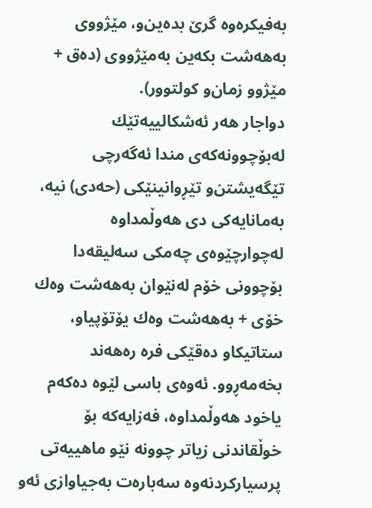به‌فیكره‌وه‌ گرێ‌ بده‌ین‌و، مێژووی به‌هه‌شت بكه‌ین به‌مێژووی (ده‌ق + مێژوو زمان‌و كولتوور).
دواجار هه‌ر ئه‌شكالییه‌تێك له‌بۆچوونه‌كه‌ی مندا ئه‌گه‌رچی تێگه‌یشتن‌و تێڕوانینێكی (حه‌دی) نیه‌، به‌مانایه‌كی دی هه‌وڵمداوه‌ له‌چوارچێوه‌ی چه‌مكی سه‌لیقه‌دا بۆچوونی خۆم له‌نێوان به‌هه‌شت وه‌ك خۆی + به‌هه‌شت وه‌ك یۆتۆپیاو، ستاتیكاو ده‌قێكی فره‌ ره‌هه‌ند بخه‌مه‌ڕوو. ئه‌وه‌ی باسی لێوه‌ ده‌كه‌م یاخود هه‌وڵمداوه‌، فه‌زایه‌كه‌ بۆ خوڵقاندنی زیاتر چوونه‌ نێو ماهییه‌تی پرسیاركردنه‌وه‌ سه‌باره‌ت به‌جیاوازی ئه‌و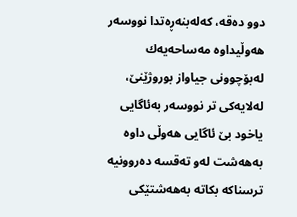دوو ده‌قه‌، كه‌له‌بنه‌ڕه‌تدا نووسه‌ر هه‌وڵیداوه‌ مه‌ساحه‌یه‌ك له‌بۆچوونی جیاواز بوروژێنێ‌، له‌لایه‌كی تر نووسه‌ر به‌ئاگایی یاخود بێ‌ ئاگایی هه‌وڵی داوه‌ به‌هه‌شت له‌و ته‌قسه‌ ده‌روونیه‌ ترسناكه‌ بكاته‌ به‌هه‌شتێكی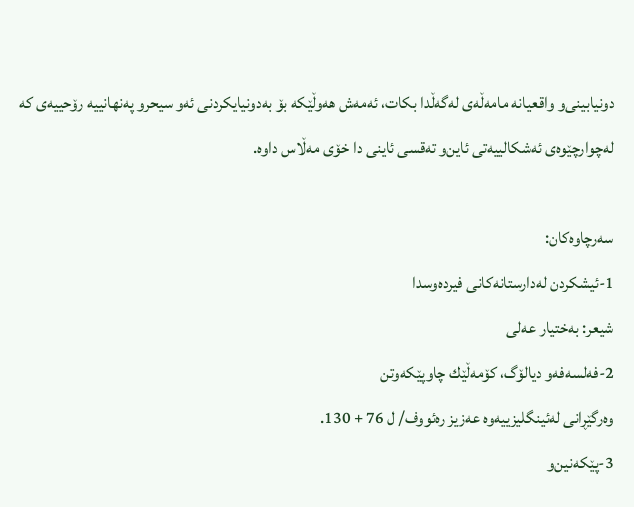دونیابینی‌و واقعیانه‌ مامه‌ڵه‌ی له‌گه‌ڵدا بكات، ئه‌مه‌ش هه‌وڵێكه‌ بۆ به‌دونیایكردنی ئه‌و سیحرو په‌نهانییه‌ رۆحییه‌ی كه‌ له‌چوارچێوه‌ی ئه‌شكالییه‌تی ئاین‌و ته‌قسی ئاینی دا خۆی مه‌ڵاس داوه‌.

سه‌رچاوه‌كان:
1-ئیشكردن له‌دارستانه‌كانی فیرده‌وسدا
شیعر: به‌ختیار عه‌لی
2-فه‌لسه‌فه‌و دیالۆگ، كۆمه‌ڵێك چاوپێكه‌وتن
وه‌رگێڕانی له‌ئینگلیزییه‌وه‌ عه‌زیز ره‌ئووف/ ل 76 + 130.
3-پێكه‌نین‌و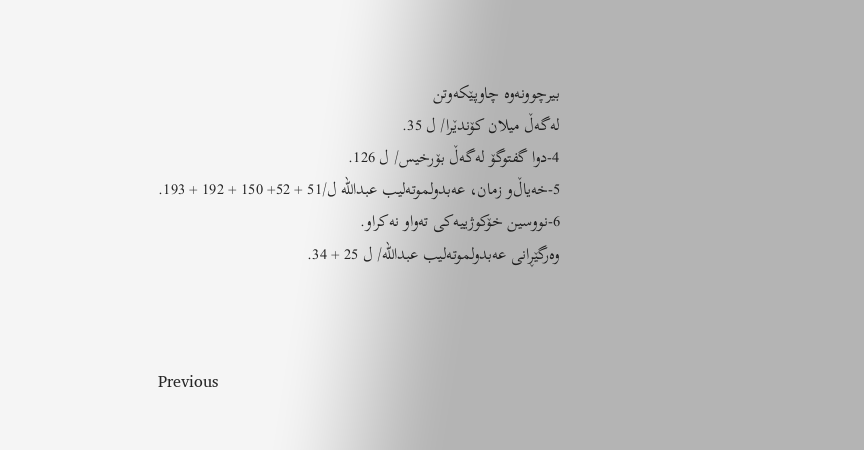بیرچوونه‌وه‌ چاوپێكه‌وتن
له‌گه‌ڵ میلان كۆندێرا/ ل 35.
4-دوا گفتوگۆ له‌گه‌ڵ بۆرخیس/ ل 126.
5-خه‌یاڵ‌و زمان، عه‌بدولموته‌لیب عبدالله ل/51 + 52+ 150 + 192 + 193.
6-نووسین خۆكوژییه‌كی ته‌واو نه‌كراو.
وه‌رگێڕانی عه‌بدولموته‌لیب عبدالله/ ل 25 + 34.



Previous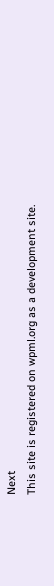Next
This site is registered on wpml.org as a development site.